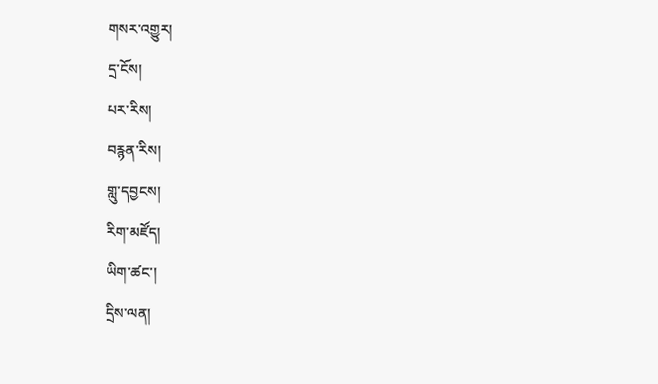གསར་འགྱུར།
དྲ་ངོས།
པར་རིས།
བརྙན་རིས།
གླུ་དབྱངས།
རིག་མཛོད།
ཡིག་ཚང་།
དྲིས་ལན།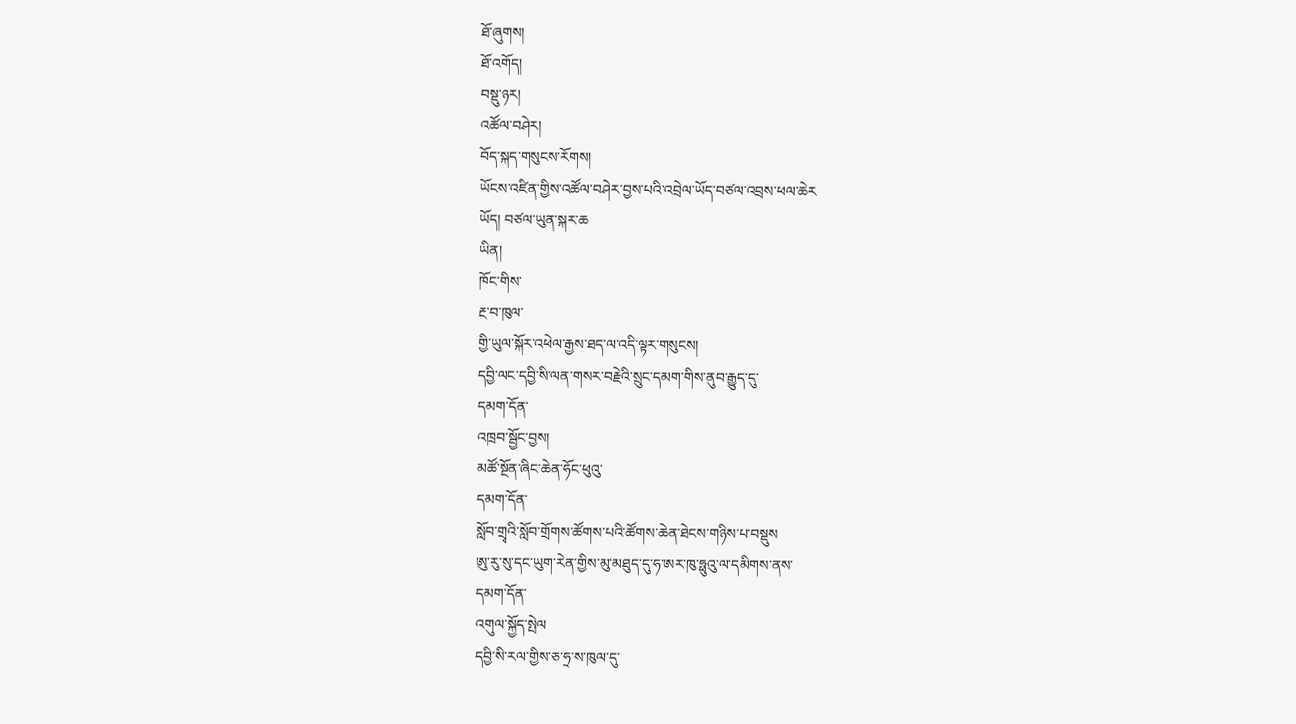ཐོ་ཞུགས།
ཐོ་འགོད།
བསྡུ་ཉར།
འཚོལ་བཤེར།
བོད་སྐད་གསུངས་རོགས།
ཡོངས་འཛིན་གྱིས་འཚོལ་བཤེར་བྱས་པའི་འབྲེལ་ཡོད་བཙལ་འབྲས་ཕལ་ཆེར
ཡོད། བཙལ་ཡུན་སྐར་ཆ
ཡིན།
ཁོང་གིས་
རྔ་བ་ཁུལ་
གྱི་ཡུལ་སྐོར་འཕེལ་རྒྱས་ཐད་ལ་འདི་ལྟར་གསུངས།
དབྱི་ལང་དབྱི་སི་ལན་གསར་བརྗེའི་སྲུང་དམག་གིས་ནུབ་རྒྱུད་དུ་
དམག་དོན་
འཁྲབ་སྦྱོང་བྱས།
མཚོ་སྔོན་ཞིང་ཆེན་ཧོང་ཕུའུ་
དམག་དོན་
སློབ་གྲྭའི་སློབ་གྲོགས་ཚོགས་པའི་ཚོགས་ཆེན་ཐེངས་གཉིས་པ་བསྡུས
ཨུ་རུ་སུ་དང་ཡུག་རེན་གྱིས་མུ་མཐུད་དུ་ཧ་ཨར་ཁུ་ཧྥུའུ་ལ་དམིགས་ནས་
དམག་དོན་
འགུལ་སྐྱོད་སྤེལ
དབྱི་སི་རལ་གྱིས་ཅ་ཧྲ་ས་ཁུལ་དུ་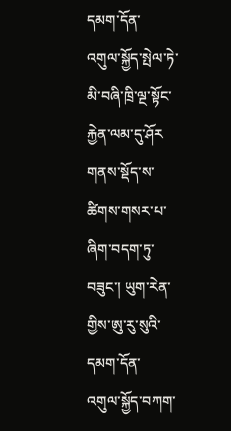དམག་དོན་
འགུལ་སྐྱོད་སྤེལ་ཏེ་མི་བཞི་ཁྲི་ལྔ་སྟོང་རྐྱེན་ལམ་དུ་ཤོར
གནས་སྡོད་ས་ཚིགས་གསར་པ་ཞིག་བདག་ཏུ་བཟུང་། ཡུག་རེན་གྱིས་ཨུ་རུ་སུའི་
དམག་དོན་
འགུལ་སྐྱོད་བཀག་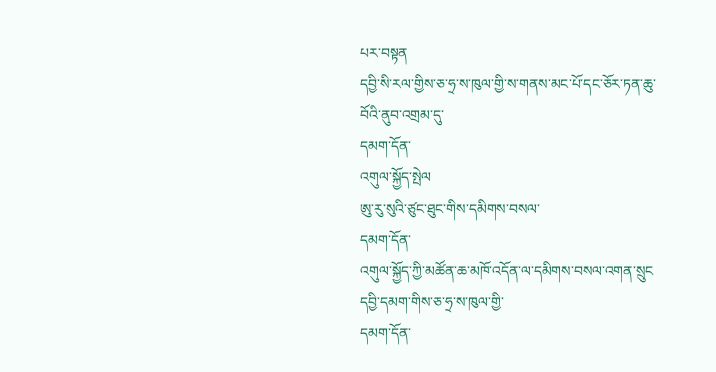པར་བསྟན
དབྱི་སི་རལ་གྱིས་ཅ་ཧྲ་ས་ཁུལ་གྱི་ས་གནས་མང་པོ་དང་ཅོར་ཏན་ཆུ་བོའི་ནུབ་འགྲམ་དུ་
དམག་དོན་
འགུལ་སྐྱོད་སྤེལ
ཨུ་རུ་སུའི་ཙུང་ཐུང་གིས་དམིགས་བསལ་
དམག་དོན་
འགུལ་སྐྱོད་ཀྱི་མཚོན་ཆ་མཁོ་འདོན་ལ་དམིགས་བསལ་འགན་སྲུང
དབྱི་དམག་གིས་ཅ་ཧྲ་ས་ཁུལ་གྱི་
དམག་དོན་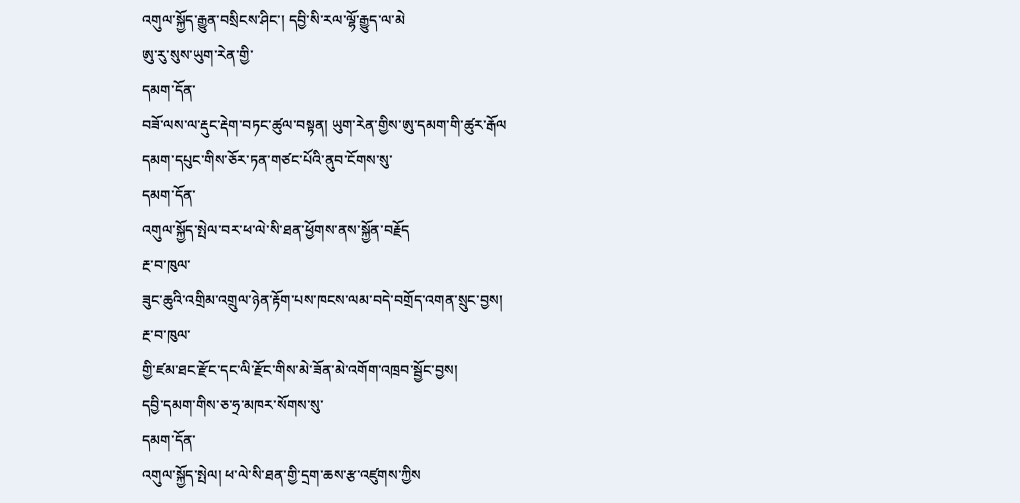འགུལ་སྐྱོད་རྒྱུན་བསྲིངས་ཤིང་། དབྱི་སི་རལ་ལྷོ་རྒྱུད་ལ་མེ
ཨུ་རུ་སུས་ཡུག་རེན་གྱི་
དམག་དོན་
བཟོ་ལས་ལ་རྡུང་རྡེག་བཏང་ཚུལ་བསྟན། ཡུག་རེན་གྱིས་ཨུ་དམག་གི་ཚུར་རྒོལ
དམག་དཔུང་གིས་ཅོར་ཏན་གཙང་པོའི་ནུབ་ངོགས་སུ་
དམག་དོན་
འགུལ་སྐྱོད་སྤེལ་བར་ཕ་ལེ་སི་ཐན་ཕྱོགས་ནས་སྐྱོན་བརྗོད
རྔ་བ་ཁུལ་
ཟུང་ཆུའི་འགྲིམ་འགྲུལ་ཉེན་རྟོག་པས་ཁངས་ལམ་བདེ་བགྲོད་འགན་སྲུང་བྱས།
རྔ་བ་ཁུལ་
གྱི་ཛམ་ཐང་རྫོང་དང་ལི་རྫོང་གིས་མེ་ཟོན་མེ་འགོག་འཁྲབ་སྦྱོང་བྱས།
དབྱི་དམག་གིས་ཅ་ཧྲ་མཁར་སོགས་སུ་
དམག་དོན་
འགུལ་སྐྱོད་སྤེལ། ཕ་ལེ་སི་ཐན་གྱི་དྲག་ཆས་རྩ་འཛུགས་ཀྱིས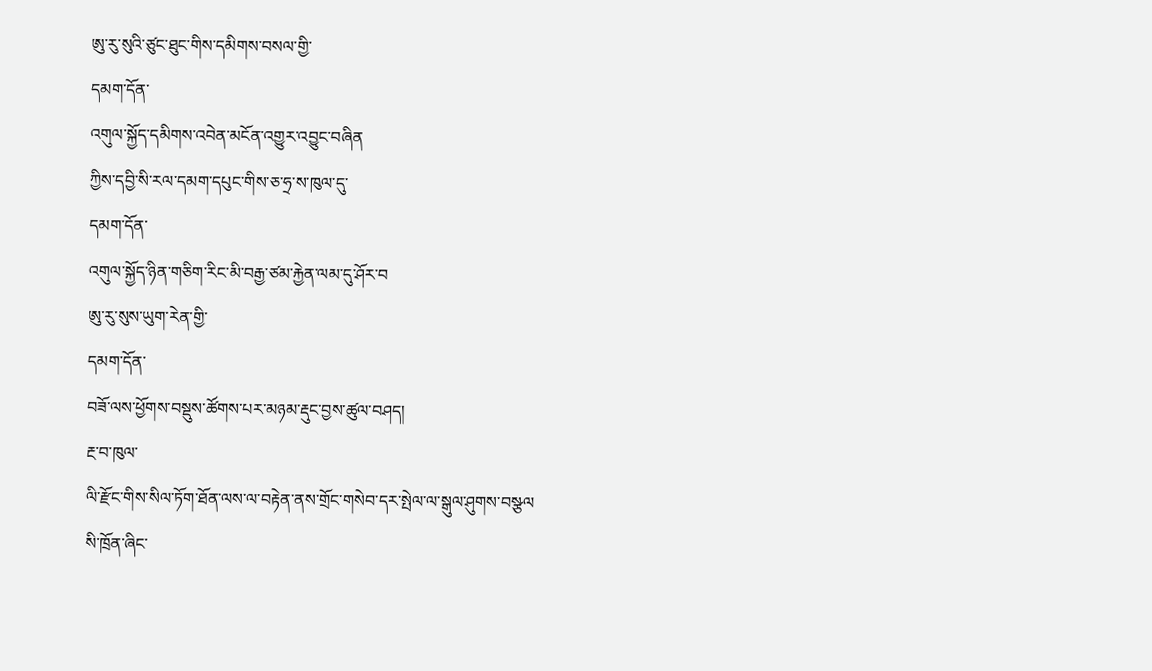ཨུ་རུ་སུའི་ཙུང་ཐུང་གིས་དམིགས་བསལ་གྱི་
དམག་དོན་
འགུལ་སྐྱོད་དམིགས་འབེན་མངོན་འགྱུར་འབྱུང་བཞིན
ཀྱིས་དབྱི་སི་རལ་དམག་དཔུང་གིས་ཅ་ཧྲ་ས་ཁུལ་དུ་
དམག་དོན་
འགུལ་སྐྱོད་ཉིན་གཅིག་རིང་མི་བརྒྱ་ཙམ་རྐྱེན་ལམ་དུ་ཤོར་བ
ཨུ་རུ་སུས་ཡུག་རེན་གྱི་
དམག་དོན་
བཟོ་ལས་ཕྱོགས་བསྡུས་ཚོགས་པར་མཉམ་རྡུང་བྱས་ཚུལ་བཤད།
རྔ་བ་ཁུལ་
ལི་རྫོང་གིས་སིལ་ཏོག་ཐོན་ལས་ལ་བརྟེན་ནས་གྲོང་གསེབ་དར་སྤེལ་ལ་སྒུལ་ཤུགས་བསྩལ
སི་ཁྲོན་ཞིང་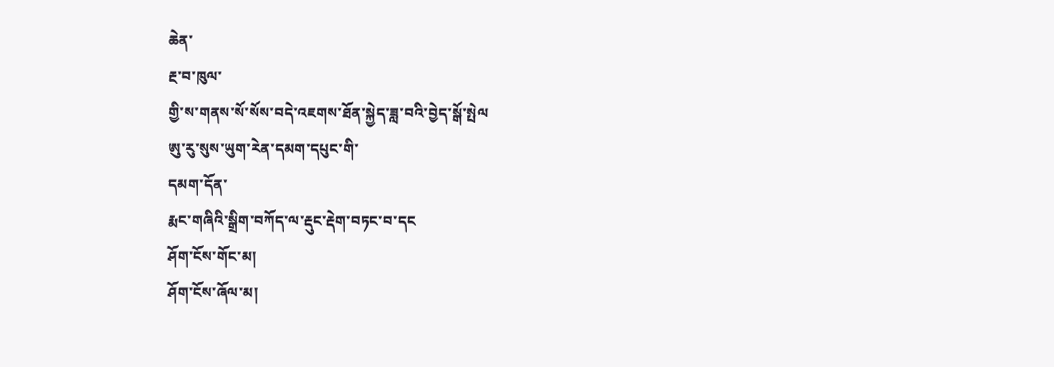ཆེན་
རྔ་བ་ཁུལ་
གྱི་ས་གནས་སོ་སོས་བདེ་འཇགས་ཐོན་སྐྱེད་ཟླ་བའི་བྱེད་སྒོ་སྤེལ
ཨུ་རུ་སུས་ཡུག་རེན་དམག་དཔུང་གི་
དམག་དོན་
རྨང་གཞིའི་སྒྲིག་བཀོད་ལ་རྡུང་རྡེག་བཏང་བ་དང
ཤོག་ངོས་གོང་མ།
ཤོག་ངོས་ཞོལ་མ།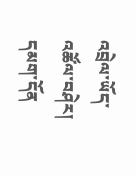འབྲེལ་ཡོད་འཚོལ་བཤེར།
དམག་དོན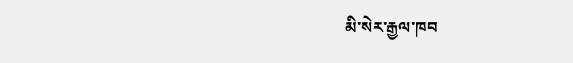མི་སེར་རྒྱལ་ཁབ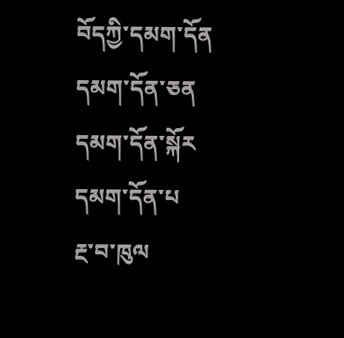བོདཀྱི་དམག་དོན
དམག་དོན་ཅན
དམག་དོན་སྐོར
དམག་དོན་པ
རྔ་བ་ཁུལ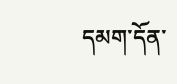དམག་དོན་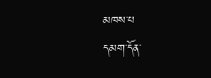མཁས་པ
དམག་དོན་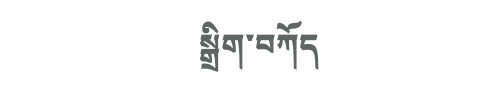སྒྲིག་བཀོད